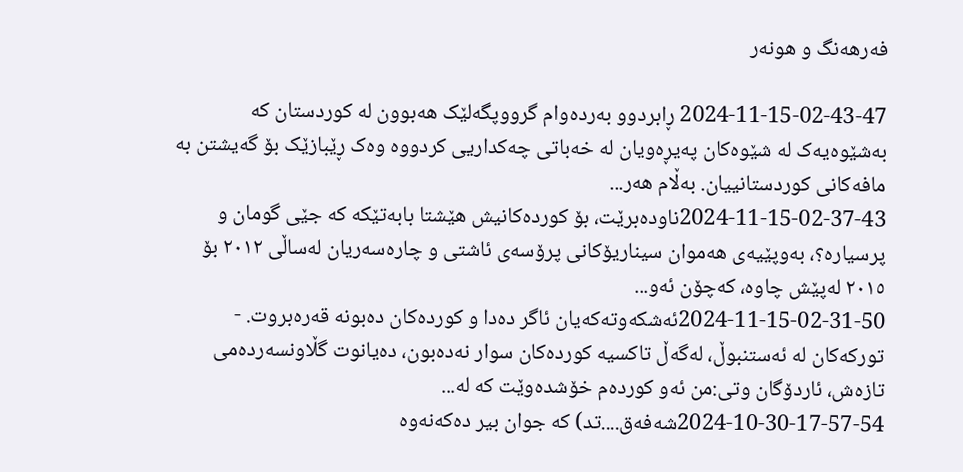فه‌رهه‌نگ‌ و هونه‌ر

2024-11-15-02-43-47 ڕابردوو بەردەوام گرووپگەلێک هەبوون لە کوردستان کە بەشێوەیەک لە شێوەکان پەیڕەویان لە خەباتی چەکداریی کردووە وەک ڕێبازێک بۆ گەیشتن بە مافەکانی کوردستانییان. بەڵام هەر...
2024-11-15-02-37-43ناودەبرێت، بۆ کوردەکانیش هێشتا بابەتێکە کە جێی گومان و پرسیارە؟، بەوپێیەی هەموان سیناریۆکانی پرۆسەی ئاشتی و چارەسەریان لەساڵی ٢٠١٢ بۆ ٢٠١٥ لەپێش چاوە، کەچۆن ئەو...
2024-11-15-02-31-50ئەشكەوتەكەیان ئاگر دەدا و كوردەكان دەبونە قەرەبروت. - توركەكان لە ئەستنبوڵ، لەگەڵ تاكسیە كوردەكان سوار نەدەبون، دەیانوت گڵاونسەردەمی تازەش، ئاردۆگان وتی:من ئەو كوردەم خۆشدەوێت كە لە...
2024-10-30-17-57-54شەفەق....تد) کە جوان بیر دەکەنەوە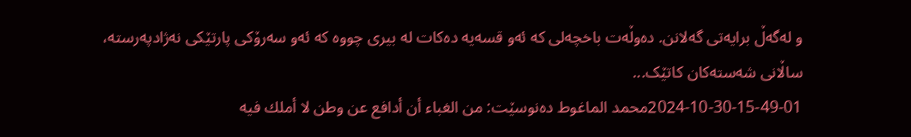و لەگەڵ برایەتی گەلانن. دەوڵەت باخچەلی کە ئەو قسەیە دەکات لە بیری چووە کە ئەو سەرۆکی پارتێکی نەژادپەرستە، ساڵانی شەستەکان کاتێک...
2024-10-30-15-49-01محمد الماغوط دەنوسێت: من الغباء أن أدافع عن وطن لا أملك فيه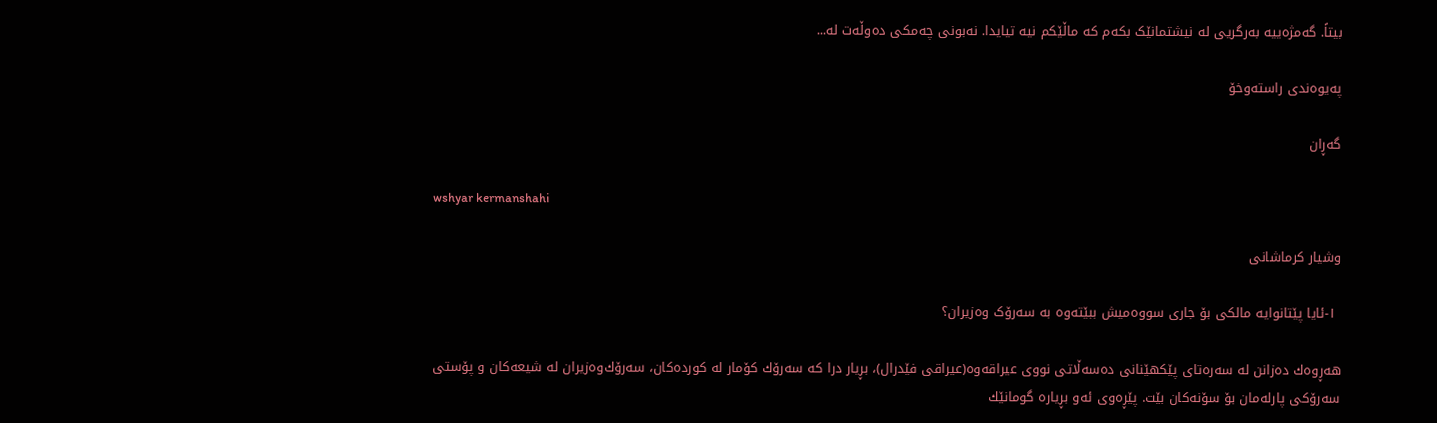بيتاً. گەمژەییە بەرگریی لە نیشتمانێک بکەم کە ماڵێکم نیە تیایدا. نەبونی چەمکی دەوڵەت لە...

په‌یوه‌ندی راسته‌وخۆ

گه‌ڕان

wshyar kermanshahi

وشیار كرماشانی

 ١-ئایا پێتانوایە مالکی بۆ جاری سووەمیش ببێتەوە بە سەرۆک وەزیران؟

هه‌ڕوه‌ك ده‌زانن له‌ سه‌ره‌تای پێكهێنانی ده‌سه‌ڵاتی نووی عیراقه‌وه(عیراقی فێدرال)، بڕیار درا كه سه‌رۆك كۆمار له كورده‌كان، سه‌رۆك‌وه‌زیران له شیعه‌كان و پۆستی سه‌رۆكی پارله‌مان بۆ سۆنه‌كان بێت. پێڕه‌وی ئه‌و بڕیاره گومانێك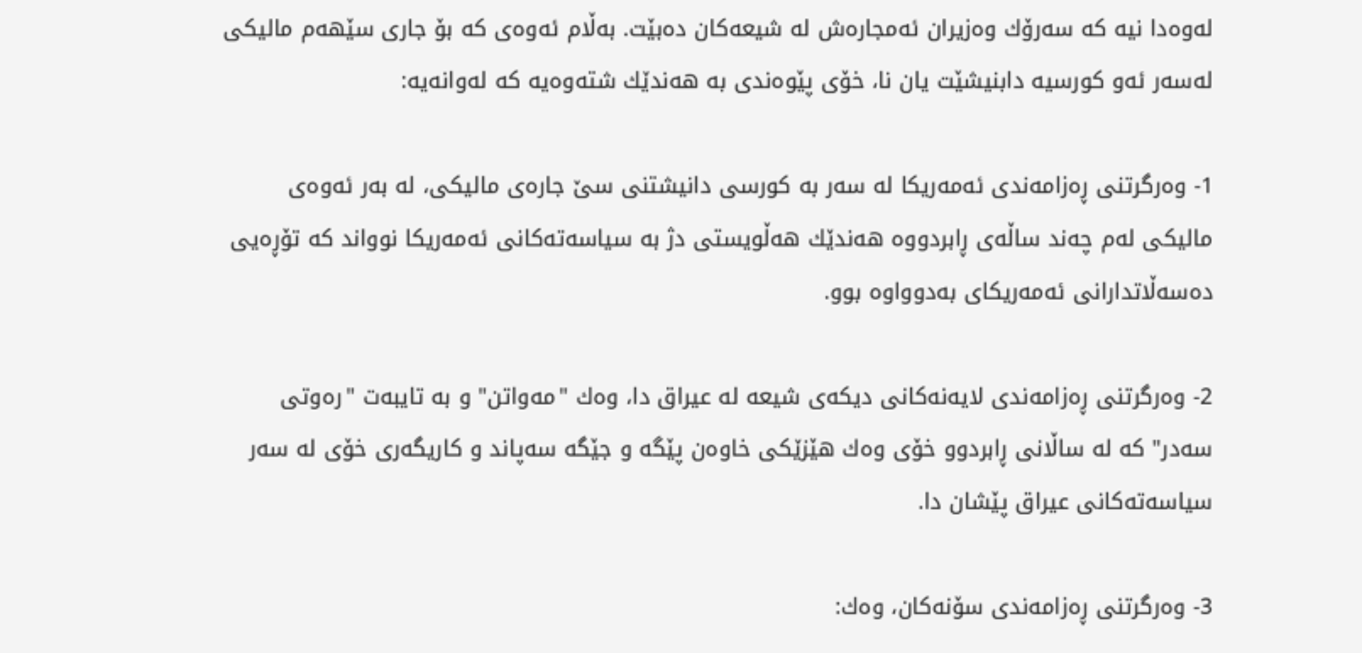له‌وه‌دا نیه كه سه‌رۆك وه‌زیران ئه‌مجاره‌ش له شیعه‌كان ده‌بێت. به‌ڵام ئه‌وه‌ی كه بۆ جاری سێهه‌م مالیكی له‌سه‌ر ئه‌و كورسیه دابنیشێت یان نا، خۆی پێوه‌ندی به هه‌ندێك شته‌وه‌یه كه له‌وانه‌یه:

1- وه‌رگرتنی ڕه‌زامه‌ندی ئه‌مه‌ریكا له سه‌ر به كورسی دانیشتنی سێ جاره‌ی مالیكی، له به‌ر ئه‌وه‌ی مالیكی له‌م چه‌ند ساڵه‌ی ڕابردووه هه‌ندێك هه‌ڵویستی دژ به سیاسه‌ته‌كانی ئه‌مه‌ریكا نوواند كه تۆڕه‌یی ده‌سه‌ڵاتدارانی ئه‌مه‌ریكای به‌دوواوه بوو.

2- وه‌رگرتنی ڕه‌زامه‌ندی لایه‌نه‌كانی دیكه‌ی شیعه له عیراق دا، وه‌ك "مه‌واتن" و به تایبه‌ت "ره‌وتی سه‌در" كه له ساڵانی ڕابردوو خۆی وه‌ك هێزێكی خاوه‌ن پێگه و جێگه سه‌پاند و كاریگه‌ری خۆی له سه‌ر سیاسه‌ته‌كانی عیراق پێشان دا.

3- وه‌رگرتنی ڕه‌زامه‌ندی سۆنه‌كان، وه‌ك: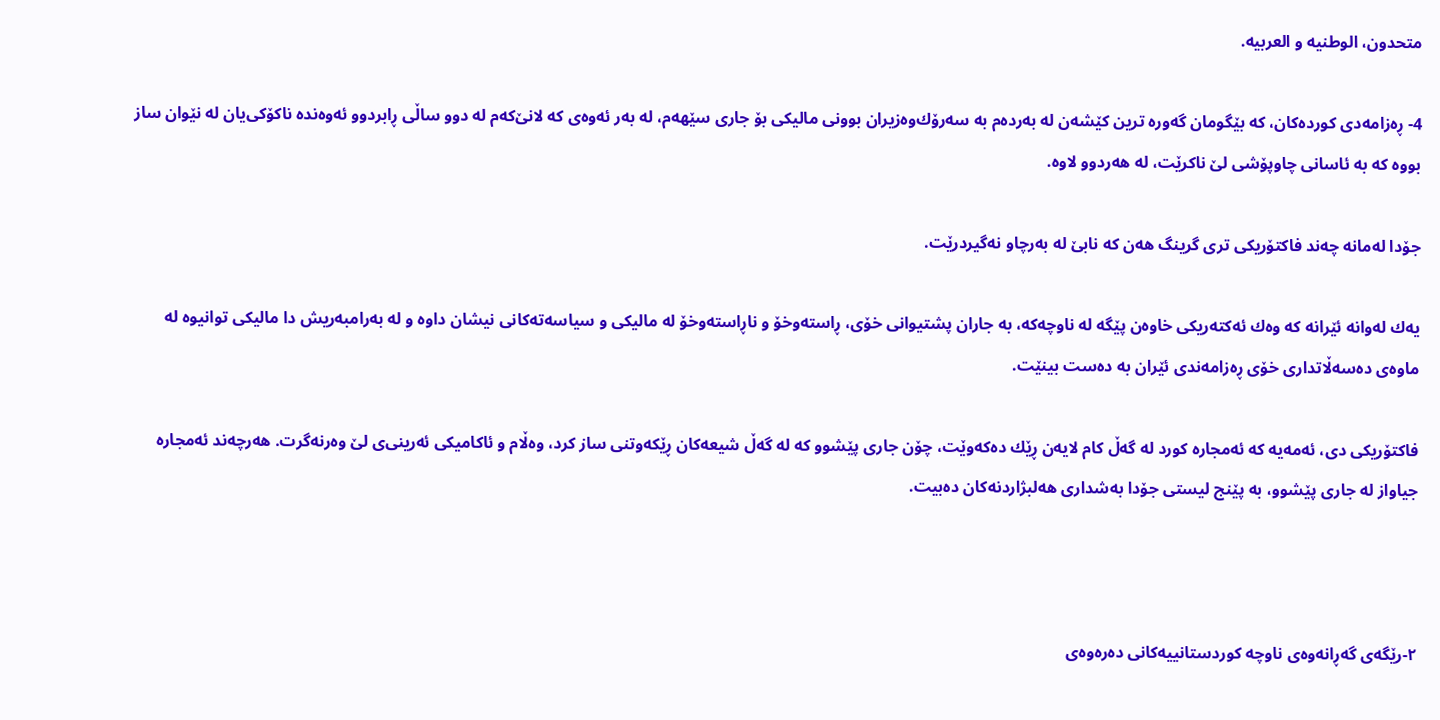متحدون، الوطنیه و العربیه.

4- ڕه‌زامه‌‌دی كورده‌كان، كه بێگومان گه‌وره ترین كێشه‌ن له به‌رده‌م به سه‌رۆك‌وه‌زیران بوونی مالیكی بۆ جاری سێهه‌م، له به‌ر ئه‌وه‌ی كه لانێ‌كه‌م له دوو ساڵی ڕابردوو ئه‌وه‌نده ناكۆكی‌یان له نێوان ساز بووه كه به ئاسانی چاوپۆشی لێ ناكرێت، له هه‌ردوو لاوه.

جۆدا له‌مانه چه‌ند فاكتۆریكی تری گرینگ هه‌‌ن كه نابێ له به‌رچاو نه‌گیردرێت.

یه‌ك له‌وانه ئێرانه كه وه‌ك ئه‌كته‌ریكی خاوه‌ن پێگه له ناوچه‌كه، به جاران پشتیوانی خۆی، ڕاسته‌وخۆ و ناڕاسته‌وخۆ له مالیكی و سیاسه‌ته‌كانی نیشان داوه‌ و له به‌رامبه‌ریش دا مالیكی توانیوه له ماوه‌ی ده‌سه‌ڵاتداری خۆی ڕه‌زامه‌ندی ئێران به‌ ده‌ست بینێت.

فاكتۆریكی دی، ئه‌مه‌یه كه ئه‌مجاره كورد له گه‌ڵ كام لایه‌ن ڕێك ده‌كه‌وێت، چۆن جاری پێشوو كه له گه‌ڵ شیعه‌كان ڕێكه‌وتنی ساز كرد، وه‌ڵام و ئاكامیكی ئه‌رینی‌ی لێ وه‌رنه‌گرت. هه‌رچه‌ند ئه‌مجاره جیاواز له جاری پێشوو، به پێنج لیستی جۆدا به‌شداری هه‌لبژاردنه‌كان ده‌بیت.



٢-رێگەی گەڕانەوەی ناوچە کوردستانییەکانی دەرەوەی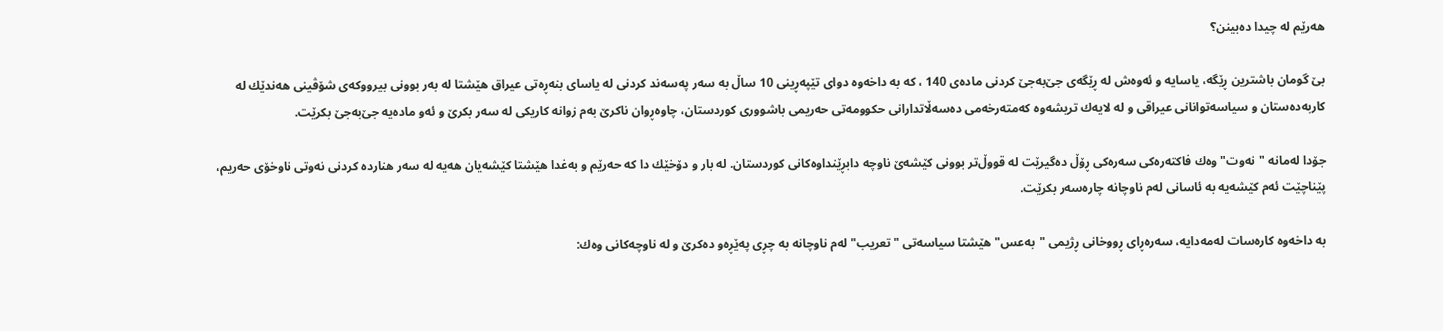هەرێم لە چیدا دەبینن؟

بێ گومان باشترین ڕێگه، یاسایه و ئه‌وه‌ش له ڕێگه‌ی جێ‌به‌جێ كردنی ماده‌ی 140 ، كه به داخه‌وه دوای تێپه‌ڕینی 10 ساڵ به سه‌ر په‌سه‌ند كردنی له یاسای بنه‌ڕه‌تی عیراق هێشتا له به‌ر بوونی بیرووكه‌ی شۆڤینی هه‌ندێك له كاربه‌ده‌ستان و سیاسه‌توانانی عیراقی و له لایه‌ك تریشه‌وه كه‌مته‌رخه‌می ده‌سه‌ڵاتدارانی حكوومه‌تی حه‌ریمی باشووری كوردستان، چاوه‌ڕوان ناكرێ به‌م زوانه كاریكی له سه‌ر بكرێ و ئه‌و ماده‌یه جێ‌به‌جێ بكرێت.

جۆدا له‌مانه "نه‌وت" وه‌ك فاكته‌ره‌كی سه‌ره‌كی ڕۆڵ ده‌گیرێت له قووڵ‌تر بوونی كێشه‌ێ ناوچه‌ دابڕێنداوه‌كانی كوردستان. له بار و دۆخێك دا كه حه‌رێم و به‌غدا هێشتا كێشه‌یان هه‌یه له سه‌ر هنارده كردنی نه‌وتی ناوخۆی حه‌ریم، پێناچێت ئه‌م كێشه‌یه به‌ ئاسانی له‌م ناوچانه چاره‌سه‌ر بكرێت.

به داخه‌وه كاره‌سات له‌مه‌دایه، سه‌ره‌ڕای ڕووخانی ڕژیمی "به‌عس" هێشتا سیاسه‌تی "تعریب" له‌م ناوچانه به چڕی په‌ێڕه‌و ده‌كرێ و له ناوچه‌كانی وه‌ك: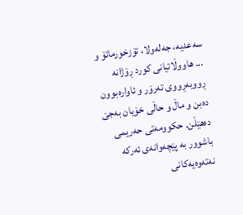سه‌عدیه، جه‌له‌ولا، تۆزخورماتۆ و ... هاووڵاتیانی كورد ڕۆژانه ڕووبه‌ڕووی ته‌رۆر و ئاواره‌بوون ده‌بن و ماڵ و حاڵی خۆیان به‌جێ ده‌هێڵن. حكوومه‌تی حه‌ریمی باشوور به پێچه‌وانه‌ی ئه‌ركه نه‌ته‌وه‌یه‌كانی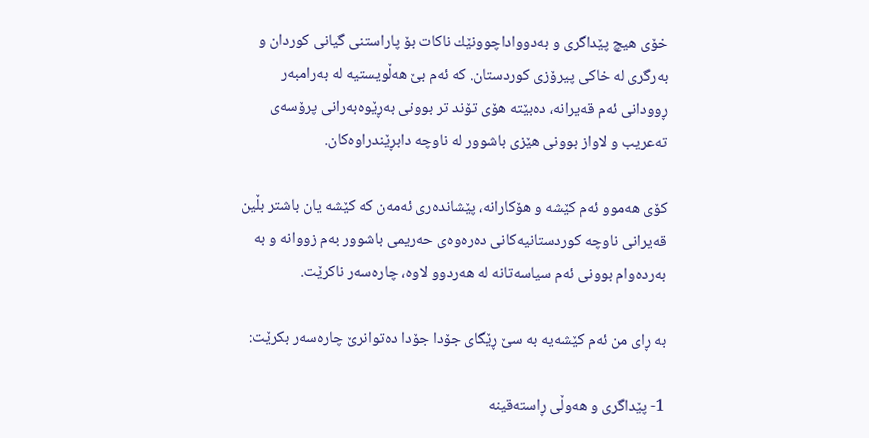خۆی هیچ پێداگری و به‌دوواداچوونێك ناكات بۆ پاراستنی گیانی كوردان و به‌رگری له خاكی پیرۆزی كوردستان. كه ئه‌م بێ هه‌ڵویستیه له به‌رامبه‌ر ڕوودانی ئه‌م قه‌یرانه، ده‌بێته هۆی تۆند تر بوونی به‌ڕێوه‌به‌رانی پرۆسه‌‌ی ته‌عریب و لاواز بوونی هێزی باشوور له ناوچه دابڕێندراوه‌كان.

كۆی هه‌موو ئه‌م كێشه‌ و هۆكارانه، پێشانده‌ری ئه‌مه‌ن كه كێشه‌ یان باشتر بڵین قه‌یرانی ناوچه كوردستانیه‌كانی ده‌ره‌وه‌ی حه‌ریمی باشوور به‌م زووانه و به به‌رده‌وام بوونی ئه‌م سیاسه‌تانه له هه‌ردوو لاوه، چاره‌سه‌ر ناكرێت.

به ڕای من ئه‌م كێشه‌یه به سێ ڕێگای جۆدا جۆدا ده‌توانرێ چاره‌سه‌ر بكرێت:

1- پێداگری و هه‌وڵی ڕاسته‌قینه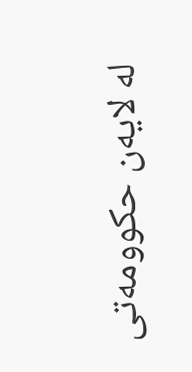له لایه‌ن حكوومه‌تی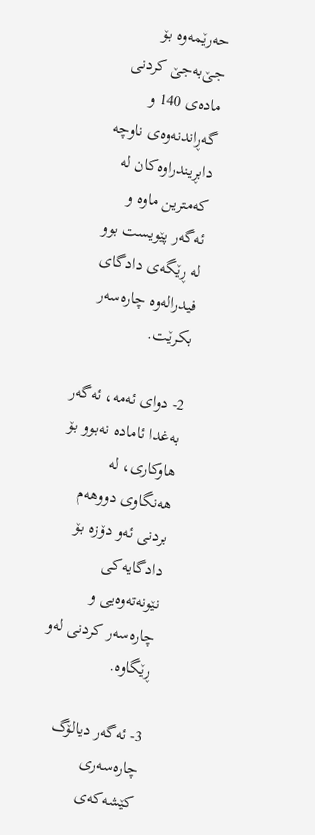حه‌رێمه‌وه بۆ جێ‌به‌جێ كردنی ماده‌ی 140 و گه‌ڕاندنه‌وه‌ی ناوچه دابڕیندراوه‌كان له كه‌مترین ماوه و ئه‌گه‌ر پێویست بوو له ڕێگه‌ی دادگای فیدراله‌وه چاره‌سه‌ر بكرێت.

2- دوای ئه‌مه، ئه‌گه‌ر به‌غدا ئاماده نه‌بوو بۆ هاوكاری، له هه‌نگاوی دووهه‌م بردنی ئه‌و دۆزه بۆ دادگایه‌كی نێونه‌ته‌وه‌یی و چاره‌سه‌ر كردنی له‌و ڕێگاوه.

3- ئه‌گه‌ر دیالۆگ چاره‌سه‌ری كێشه‌كه‌ی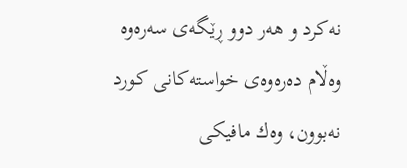نه‌كرد و هه‌ر دوو ڕێگه‌ی سه‌ره‌وه وه‌ڵام ده‌ره‌وه‌ی خواسته‌كانی كورد نه‌بوون، وه‌ك مافیكی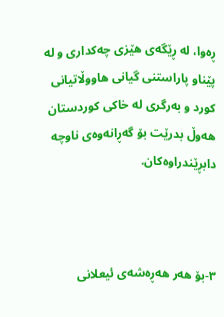ڕه‌وا، له ڕێگه‌ی هێزی چه‌كداری و له پێناو پاراستنی گیانی هاووڵاتیانی كورد و به‌رگری له خاكی كوردستان هه‌وڵ بدرێت بۆ گه‌ڕانه‌وه‌ی ناوچه دابڕێندراوه‌كان.



٣-بۆ هەر هەڕەشەی ئیعلانی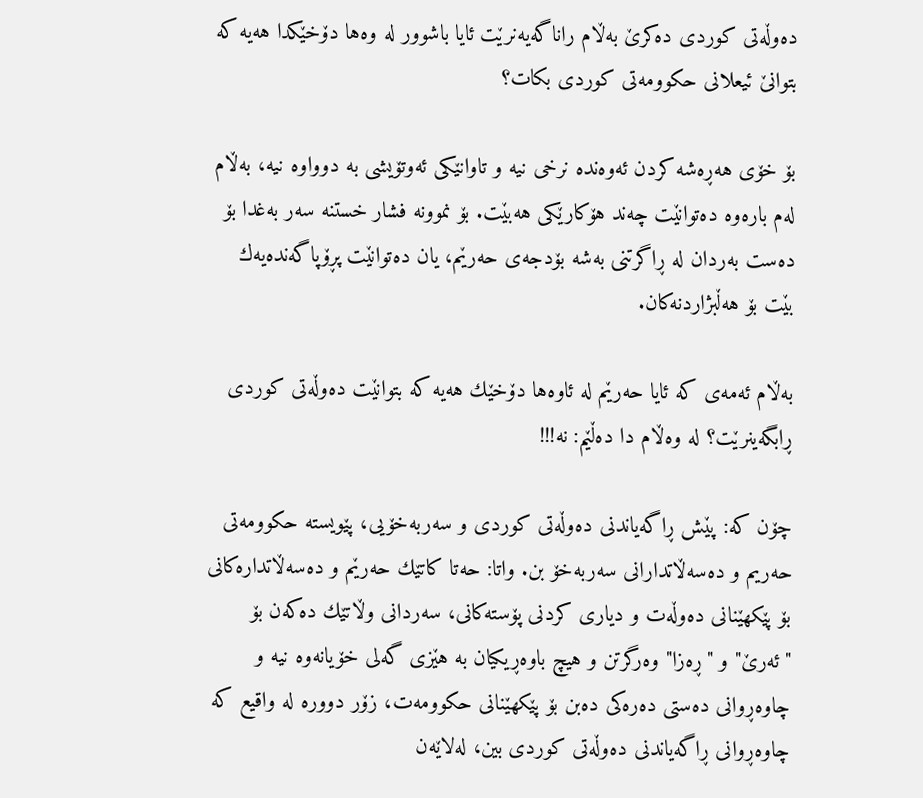دەوڵەتی کوردی دەکرێ بەڵام راناگەیەنرێت ئایا باشوور لە وەها دۆخێکدا هەیە کە بتوانێ ئیعلانی حکوومەتی کوردی بکات؟

بۆ خۆی هه‌ڕه‌شه كردن ئه‌وه‌نده نرخی نیه و تاوانێكی ئه‌وتۆیشی به‌ دوواوه نیه، به‌ڵام له‌م باره‌وه ده‌توانێت چه‌ند هۆكارێكی هه‌بێت. بۆ نموونه فشار خستنه سه‌ر به‌غدا بۆ ده‌ست به‌ردان له ڕاگرتنی به‌شه بۆدجه‌ی حه‌رێم، یان ده‌توانێت پڕۆپاگه‌نده‌یه‌ك بێت بۆ هه‌ڵبژاردنه‌كان.

به‌ڵام ئه‌مه‌ی كه ئایا حه‌رێم له ئاوه‌ها دۆخێك هه‌یه كه بتوانێت ده‌وڵه‌تی كوردی ڕابگه‌ینرێت؟ له‌ وه‌ڵام دا ده‌ڵێم: نه!!!

چۆن كه: پێش ڕاگه‌یاندنی ده‌وڵه‌تی كوردی و سه‌ربه‌خۆیی، پێویسته حكوومه‌تی حه‌ریم و ده‌سه‌ڵاتدارانی سه‌ربه‌خۆ بن. واتا: حه‌تا كاتێك حه‌رێم و ده‌سه‌ڵاتداره‌كانی بۆ پێكهێنانی ده‌وڵه‌ت و دیاری كردنی پۆسته‌كانی، سه‌ردانی وڵاتێك ده‌كه‌ن بۆ "ئه‌رێ" و "ڕه‌زا" وه‌رگرتن و هیچ باوه‌ڕیكیان به هێزی گه‌لی خۆیانه‌وه نیه و چاوه‌ڕوانی ده‌ستی ده‌ره‌كی ده‌بن بۆ پێكهێنانی حكوومه‌ت، زۆر دووره له واقیع كه چاوه‌ڕوانی ڕاگه‌یاندنی ده‌وڵه‌تی كوردی بین، له‌لاێه‌ن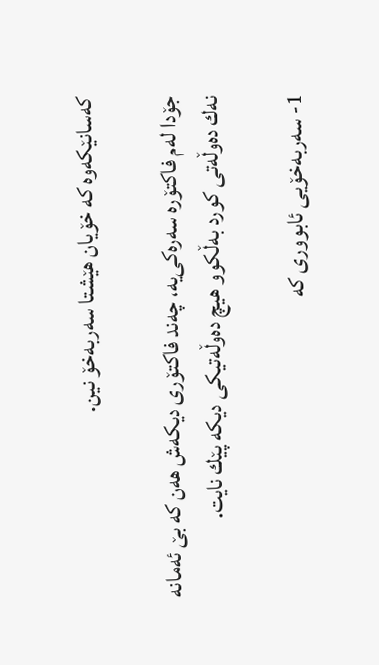كه‌سانێكه‌وه كه خۆیان هێشتا سه‌ربه‌خۆ نین.

جۆدا له‌م فاكتۆره سه‌ره‌كی‌یه، چه‌ند فاكتۆری دیكه‌ش هه‌ن كه بێ ئه‌مانه نه‌ك ده‌وڵه‌تی كورد به‌ڵكوو هیچ ده‌وڵه‌تیكی دیكه پێك نایت.

1- سه‌ربه‌خۆیی ئابووری كه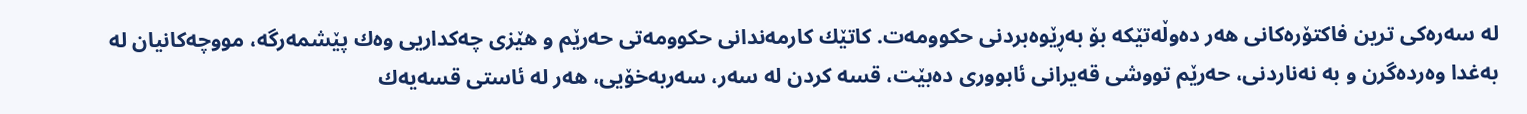له سه‌ره‌كی ترین فاكتۆره‌كانی هه‌ر ده‌وڵه‌تێكه بۆ به‌ڕێوه‌بردنی حكوومه‌ت. كاتێك كارمه‌ندانی حكوومه‌تی حه‌رێم و هێزی چه‌كداریی وه‌ك پێشمه‌رگه، مووچه‌كانیان له به‌غدا وه‌رده‌گرن و به نه‌ناردنی، حه‌رێم تووشی قه‌یرانی ئابووری ده‌بێت، قسه كردن له سه‌ر، سه‌ربه‌خۆیی، هه‌ر له ئاستی قسه‌یه‌ك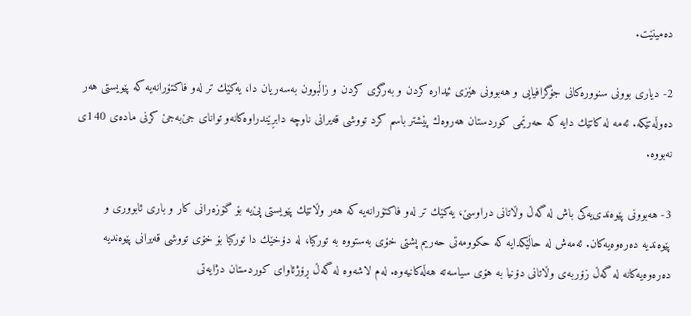ده‌مینێت.

2- دیاری بوونی سنووره‌كانی جۆگرافیایی و هه‌بوونی هێزی ئیداره ‌كردن و به‌رگری كردن و زاڵبوون به‌سه‌ریان دا، یه‌كێك تر له‌و فاكتۆرانه‌یه كه پێویستی هه‌ر ده‌وڵه‌تێكه. ئه‌مه له كاتێك دایه كه حه‌رێمی كوردستان هه‌روه‌ك پێشتر باسم كرد تووشی قه‌یرانی ناوچه دابڕێندراوه‌كانه‌و توانای جێ‌به‌جێ كرنی ماده‌ی 140ی نه‌بووه.

3- هه‌بوونی پێوه‌ندی‌یه‌كی باش له گه‌ڵ وڵاتانی دراوسێ، یه‌كێك تر له‌و فاكتۆرانه‌یه كه هه‌ر وڵاتێك پێویستی پێ‌یه بۆ گۆزه‌رانی كار و باری ئابووری و پێوه‌ندیه‌ ده‌ره‌وه‌یه‌كان. ئه‌مه‌ش له حاڵێكدایه كه حكوومه‌تی حه‌ریم پشتی خۆی به‌ستووه به توركیا، له دۆخێك دا توركیا بۆ خۆی تووشی قه‌یرانی پێوه‌ندیه ده‌ره‌وه‌یه‌كانه له گه‌ڵ زۆربه‌ی وڵاتانی دۆنیا به‌ هۆی سیاسه‌ته هه‌ڵه‌كانیه‌وه. له‌م لاشه‌وه له گه‌ڵ ڕۆژئاوای كوردستان دژایه‌تی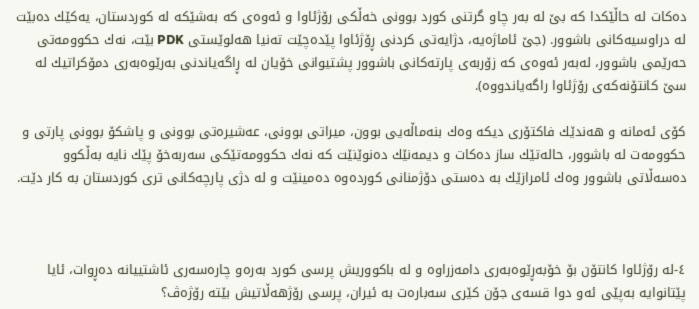ده‌كات له حاڵێكدا كه بێ له به‌ر چاو گرتنی كورد بوونی خه‌ڵكی رۆژئاوا و ئه‌وه‌ی كه به‌شێكه له كوردستان، یه‌كێك ده‌بێت له دراوسیه‌كانی باشوور. (جێ ئاماژه‌یه، دژایه‌تی كردنی ڕۆژئاوا پێده‌چێت ته‌نیا هه‌لوێستی PDK بێت، نه‌ك حكوومه‌تی حه‌رێمی باشوور، له‌به‌ر ئه‌وه‌ی كه زۆربه‌ی پارته‌كانی باشوور پشتیوانی خۆیان له ڕاگه‌یاندنی به‌رێوه‌به‌ری دمۆكراتیك له سێ كانتۆنه‌كه‌ی رۆژئاوا راگه‌یاندووه).

كۆی ئه‌مانه و هه‌ندێك فاكتۆری دیكه وه‌ك بنه‌ماڵه‌یی بوون، میراتی بوونی، عه‌شیره‌تی بوونی و پاشكۆ بوونی پارتی و حكوومه‌ت له باشوور، حاله‌تێك ساز ده‌كات و دیمه‌نێك ده‌نوێنێت كه نه‌ك حكوومه‌تێكی سه‌ربه‌خۆ پێك نایه به‌ڵكوو ده‌سه‌ڵاتی باشوور وه‌ك ئامرازێك به‌ ده‌ستی دۆژمنانی كورده‌وه ده‌مینێت و له دژی پارچه‌كانی تری كوردستان به كار دێت.



٤-لە رۆژئاوا کانتۆن بۆ خۆبەڕێوەبەری دامەزراوە و لە باکووریش پرسی کورد بەرەو چارەسەری ئاشتییانە دەڕوات، ئایا پێتانوایە بەپێی ئەو دوا قسەی جۆن کێری سەبارەت بە ئیران، پرسی رۆژهەڵاتیش بێتە رۆژەڤ؟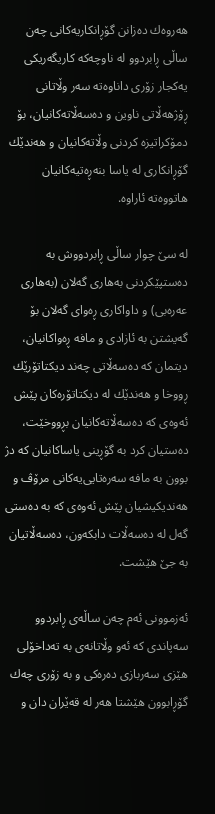هه‌روه‌ك ده‌زانن گۆڕانكاریه‌كانی چه‌ن ساڵی ڕابردوو له ناوچه‌كه كاریگه‌ریكی یه‌كجار زۆری داناوه‌ته سه‌ر وڵاتانی ڕۆژهه‌ڵاتی ناوین و ده‌سه‌ڵاته‌كانیان، بۆ دمۆكراتیزه كردنی وڵاته‌كانیان و هه‌ندێك گۆڕانكاری له یاسا بنه‌ڕه‌تیه‌كانیان هاتووه‌ته ئاراوه.

له سێ چوار ساڵی ڕابردووش به ده‌ستپێكردنی به‌هاری گه‌لان (به‌هاری عه‌ره‌بی) و داواكاری ڕه‌وای گه‌لان بۆ گه‌یشتن به ئازادی و مافه ڕه‌واكانیان، دیتمان كه ده‌سه‌ڵاتی چه‌ند دیكتاتۆرێك ڕووخا و هه‌ندێك له دیكتاتۆره‌كان پێش ئه‌وه‌ی كه ده‌سه‌ڵاته‌كانیان بڕووخێت، ده‌ستیان كرد به گۆڕینی یاساكانیان كه دژ بوون به مافه سه‌ره‌تایی‌یه‌كانی مرۆڤ و هه‌ندیكیشیان پێش ئه‌وه‌ی كه به ده‌ستی گه‌ل له ده‌سه‌ڵات دابكه‌ون، ده‌سه‌ڵاتیان به جێ هێشت.

ئه‌زموونی ئه‌م چه‌ن ساڵه‌ی ڕابردوو سه‌پاندی كه ئه‌و وڵاتانه‌ی به ته‌داخۆلی هێزی سه‌ربازی ده‌ره‌كی و به زۆری چه‌ك گۆڕابوون هێشتا هه‌ر له قه‌ێران دان و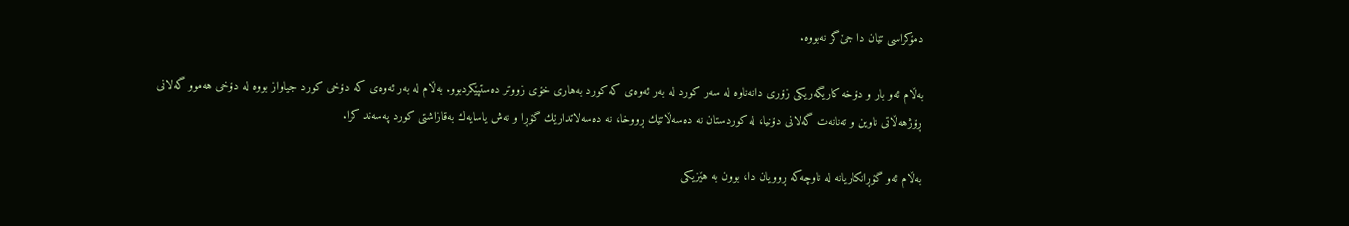دمۆكراسی تێان دا جێ‌گر نه‌بووه.

به‌ڵام ئه‌و بار و دۆخه كاریگه‌ریكی زۆری دانه‌ناوه له سه‌ر كورد له به‌ر ئه‌وه‌ی كه كورد به‌هاری خۆی زووتر ده‌ستپێكردبوو. به‌ڵام له به‌ر ئه‌وه‌ی كه دۆخی كورد جیاواز بووه له دۆخی هه‌موو گه‌لانی ڕۆژهه‌ڵاتی ناوین و ته‌نانه‌ت گه‌لانی دۆنیا، له كوردستان نه ده‌سه‌ڵاتێك ڕووخا، نه ده‌سه‌لاتدارێك گۆڕا و نه‌ش یاسایه‌ك به‌قازاشتی كورد په‌سه‌ند كرا.

به‌ڵام ئه‌و گۆڕانكاریانه له ناوچه‌كه ڕوویان دا، بوون به هێزیكی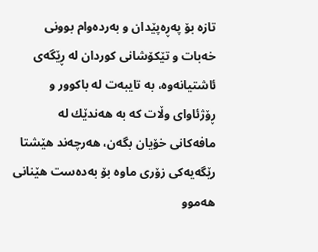تازه بۆ په‌ڕه‌پێدان و به‌رده‌وام بوونی خه‌بات و تێكۆشانی كوردان له ڕێگه‌ی ئاشتیانه‌وه، به تایبه‌ت له باكوور و ڕۆژئاوای وڵات كه به هه‌ندێك له مافه‌كانی خۆیان بگه‌ن، هه‌رچه‌ند هێشتا رێگه‌یه‌كی زۆری ماوه بۆ به‌ده‌ست هێنانی هه‌موو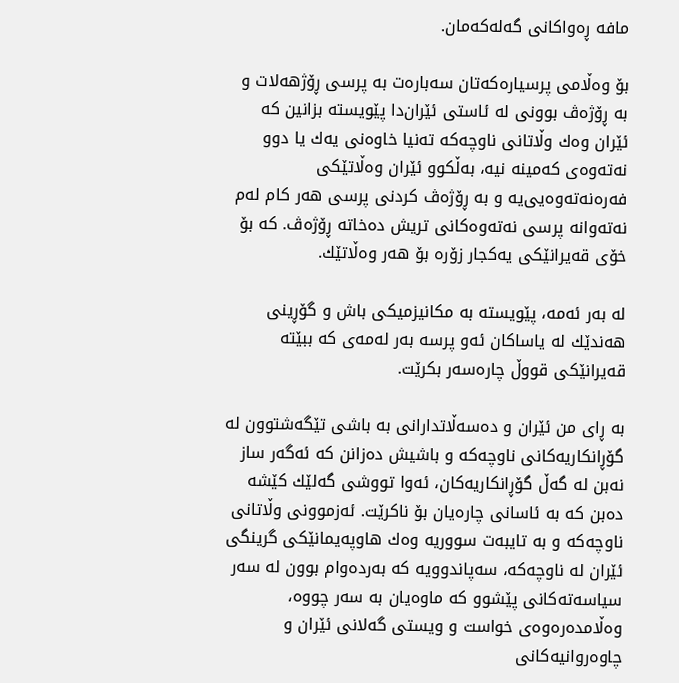مافه ڕه‌واكانی گه‌له‌كه‌مان.

بۆ وه‌ڵامی پرسیاره‌كه‌تان سه‌باره‌ت به پرسی ڕۆژهه‌لات و به‌ ڕۆژه‌ڤ بوونی له ئاستی ئێران‌دا پێویسته بزانین كه ئێران وه‌ك وڵاتانی ناوچه‌كه ته‌نیا خاوه‌نی یه‌ك یا دوو نه‌ته‌و‌ه‌ی كه‌مینه نیه، به‌ڵكوو ئێران وه‌ڵاتێكی فه‌ره‌نه‌ته‌وه‌یی‌یه و به‌ ڕۆژه‌ڤ كردنی پرسی هه‌ر كام له‌م نه‌ته‌وانه پرسی نه‌ته‌وه‌كانی تریش ده‌خاته ڕۆژه‌ڤ. كه بۆ خۆی قه‌یرانێكی یه‌كجار زۆره بۆ هه‌ر وه‌ڵاتێك.

له به‌ر ئه‌مه، پێویسته به مكانیزمیكی باش و گۆڕینی هه‌ندێك له یاساكان ئه‌و پرسه به‌ر له‌مه‌ی كه ببێته قه‌یرانێكی قووڵ چاره‌سه‌ر بكرێت.

به ڕای من ئێران و ده‌سه‌ڵاتدارانی به باشی تێگه‌شتوون له گۆڕانكاریه‌كانی ناوچه‌كه و باشیش ده‌زانن كه ئه‌گه‌ر ساز نه‌بن له گه‌ڵ گۆڕانكاریه‌كان، ئه‌وا تووشی گه‌لێك كێشه ده‌بن كه به ئاسانی چاره‌یان بۆ ناكرێت. ئه‌زموونی وڵاتانی ناوچه‌كه و به تایبه‌ت سووریه وه‌ك هاوپه‌یمانێكی گرینگی ئێران له ناوچه‌كه، سه‌پاندوویه كه به‌رده‌وام بوون له سه‌ر سیاسه‌ته‌كانی پێشوو كه ماوه‌یان به‌ سه‌ر چووه، وه‌ڵامده‌ره‌وه‌ی خواست و ویستی گه‌لانی ئێران و چاوه‌روانیه‌كانی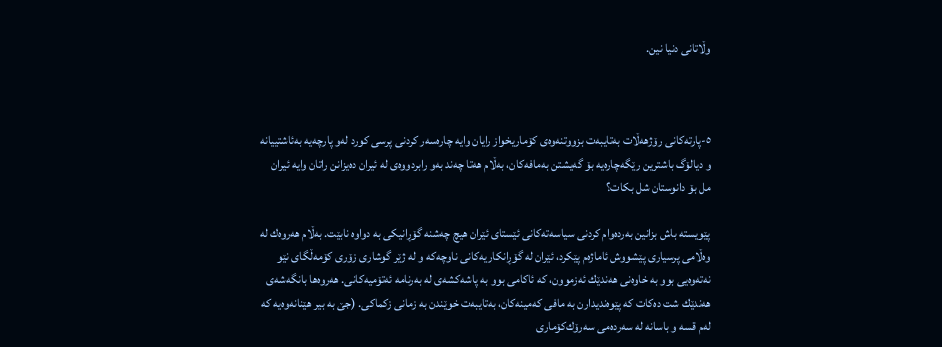وڵاتانی دنیا نین.



٥-پارتەکانی رۆژهەڵات بەتایبەت بزووتنەوەی کۆماریخواز رایان وایە چاره‌سه‌ر كردنی پرسی کورد لەو پارچەیە بەئاشتییانە و دیالۆگ باشترین رێگەچارەیە بۆ گەیشتن بەمافەکان، بەڵام هەتا چەند بەو رابردووەی لە ئیران دەیزانن راتان وایە ئیران مل بۆ دانوستان شل بکات؟

پێویسته باش بزانین به‌رده‌وام كردنی سیاسه‌ته‌كانی ئێستای ئێران هیچ چه‌شنه گۆڕانیكی به دواوه نابێت. به‌ڵام هه‌روه‌ك له وه‌ڵامی پرسیاری پێشووش ئاماژه‌م پێكرد، ئێران له گۆڕانكاریه‌كانی ناوچه‌كه و له‌ ژێر گوشاری زۆری كۆمه‌ڵگای نێو نه‌ته‌وه‌یی بوو به خاوه‌نی هه‌ندێك ئه‌زموون، كه ئاكامی بوو به پاشه‌كشه‌ی له به‌رنامه‌ ئه‌تۆمیه‌كانی. هه‌روه‌ها بانگه‌شه‌ی هه‌ندێك شت ده‌كات كه پێوه‌ندیدارن به مافی كه‌مینه‌كان، به‌تایبه‌ت خوێندن به زمانی زكماكی. (جێ به بیر هێنانه‌وه‌یه كه له‌م قسه و باسانه له سه‌رده‌می سه‌رۆك‌كۆماری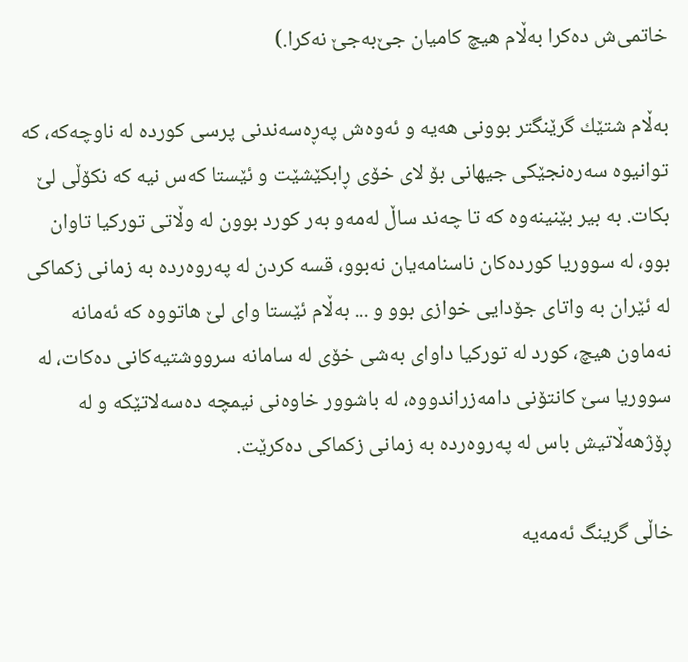خاتمی‌ش ده‌كرا به‌ڵام هیچ كامیان جێ‌به‌جێ نه‌كرا.)

به‌ڵام شتێك گرێنگتر بوونی هه‌یه و ئه‌وه‌ش په‌ڕه‌سه‌ندنی پرسی كورده له ناوچه‌كه، كه توانیوه سه‌ره‌نجێكی جیهانی بۆ لای خۆی ڕابكێشێت و ئێستا كه‌س نیه كه نكۆڵی لێ بكات. به بیر بێنینه‌وه كه تا چه‌ند ساڵ له‌مه‌و به‌ر كورد بوون له وڵاتی توركیا تاوان بوو، له سووریا كورده‌كان ناسنامه‌یان نه‌بوو، قسه كردن له په‌روه‌رده به زمانی زكماكی له ئێران به واتای جۆدایی خوازی بوو و ... به‌ڵام ئێستا وای لێ هاتووه كه ئه‌مانه نه‌ماون هیچ، كورد له توركیا داوای به‌شی خۆی له سامانه سرووشتیه‌كانی ده‌كات، له سووریا سێ كانتۆنی دامه‌زراندووه، له باشوور خاوه‌نی نیمچه ده‌سه‌لاتێكه ‌و له‌ ڕۆژهه‌ڵاتیش باس له په‌روه‌رده به زمانی زكماكی ده‌كرێت.

خاڵی گرینگ ئه‌مه‌یه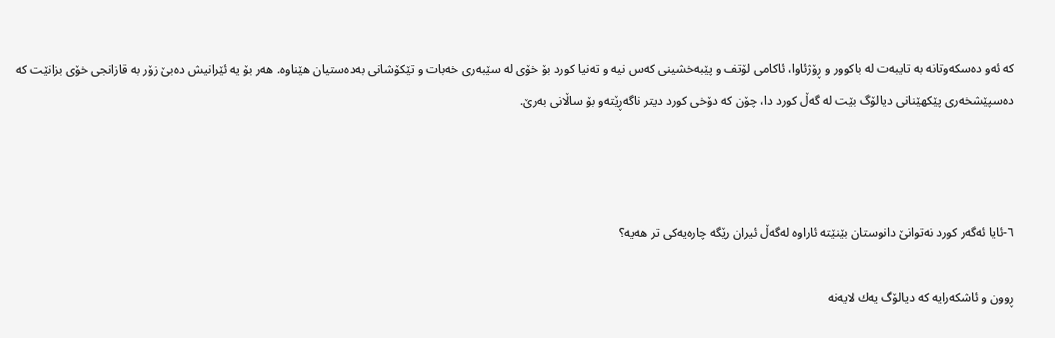كه ئه‌و ده‌سكه‌وتانه به تایبه‌ت له باكوور و ڕۆژئاوا، ئاكامی لۆتف و پێبه‌خشینی كه‌س نیه و ته‌نیا كورد بۆ خۆی له سێبه‌ری خه‌بات و تێكۆشانی به‌ده‌ستیان هێناوه. هه‌ر بۆ یه ئێرانیش ده‌بێ زۆر به قازانجی خۆی بزانێت كه ده‌سپێشخه‌ری پێكهێنانی دیالۆگ بێت له گه‌ڵ كورد دا، چۆن كه دۆخی كورد دیتر ناگه‌ڕێته‌و بۆ ساڵانی به‌رێ.



٦-ئایا ئەگەر کورد نەتوانێ دانوستان بێنێتە ئاراوە لەگەڵ ئیران رێگە چارەیەکی تر هەیە؟

ڕوون و ئاشكه‌رایه كه دیالۆگ یه‌ك لایه‌نه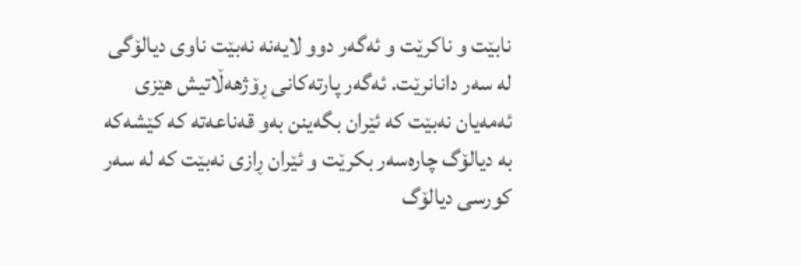نابێت و ناكرێت و ئه‌گه‌ر دوو لایه‌نه نه‌بێت ناوی دیالۆگی له سه‌ر دانانرێت. ئه‌گه‌ر پارته‌كانی ڕۆژهه‌ڵاتیش هێزی ئه‌مه‌یان نه‌بێت كه ئێران بگه‌ینن به‌و قه‌ناعه‌ته كه كێشه‌كه به دیالۆگ چاره‌سه‌ر بكرێت و ئێران ڕازی نه‌بێت كه له سه‌ر كورسی دیالۆگ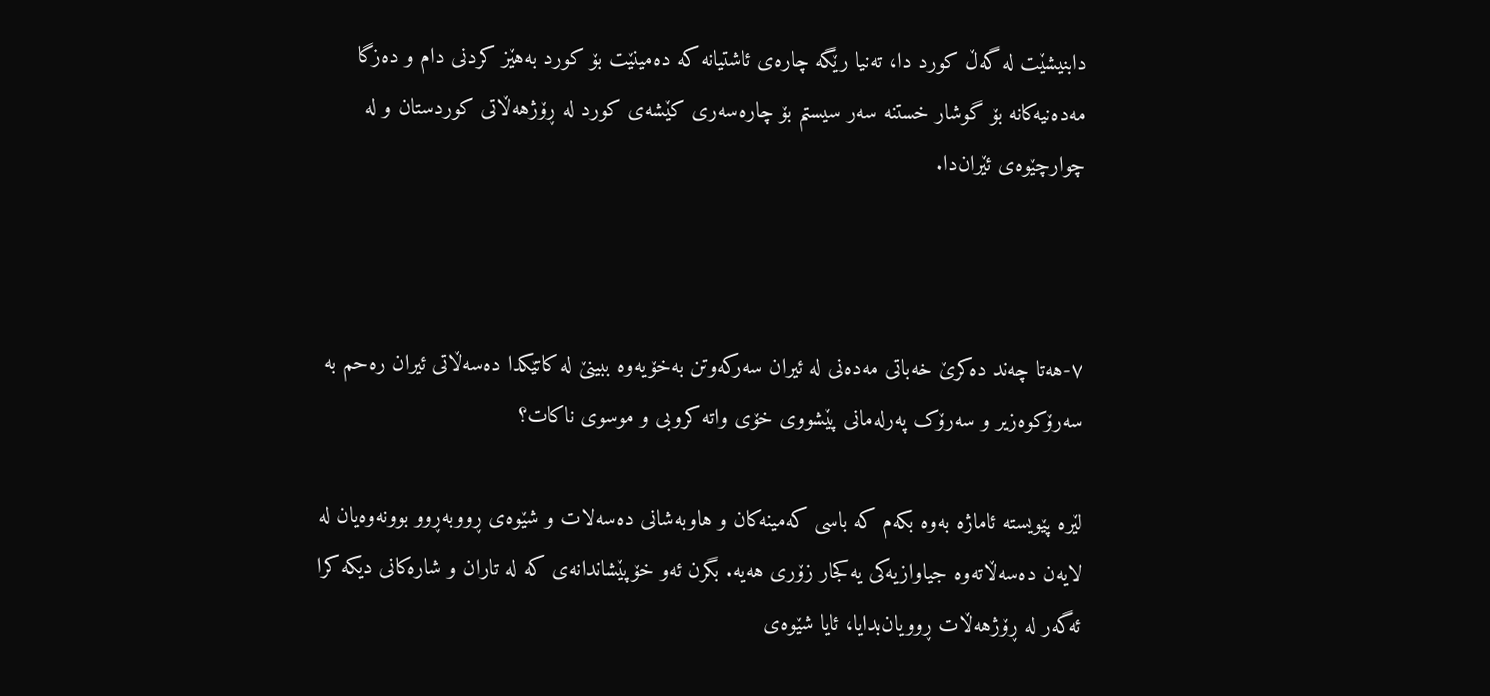دابنیشێت له‌ گه‌ڵ كورد دا، ته‌نیا رێگه چاره‌ی ئاشتیانه كه ده‌مینێت بۆ كورد به‌هێز كردنی دام و ده‌زگا مه‌ده‌نیه‌كانه بۆ گوشار خستنه سه‌ر سیستم بۆ چاره‌سه‌ری كێشه‌ی كورد له ڕۆژهه‌ڵاتی كوردستان و له چوارچێوه‌ی ئێران‌دا.



٧-هەتا چەند دەکرێ خەباتی مەدەنی لە ئیران سەرکەوتن بەخۆیەوە ببینێ لە کاتێکدا دەسەڵاتی ئیران رەحم بە سەرۆکوەزیر و سەرۆک پەرلەمانی پێشووی خۆی واتە کروبی و موسوی ناکات؟

لێره پێویسته ئاماژه به‌وه بكه‌م كه باسی كه‌مینه‌كان و هاوبه‌شانی ده‌سه‌لات و شێوه‌ی ڕووبه‌ڕوو بوونه‌وه‌یان له لایه‌ن ده‌سه‌ڵاته‌وه جیاوازیه‌كی یه‌كجار زۆری هه‌یه. بگرن ئه‌و خۆپێشاندانه‌ی كه له تاران و شاره‌كانی دیكه كرا ئه‌گه‌ر له ڕۆژهه‌ڵات ڕوویان‌بدایا، ئایا شێوه‌ی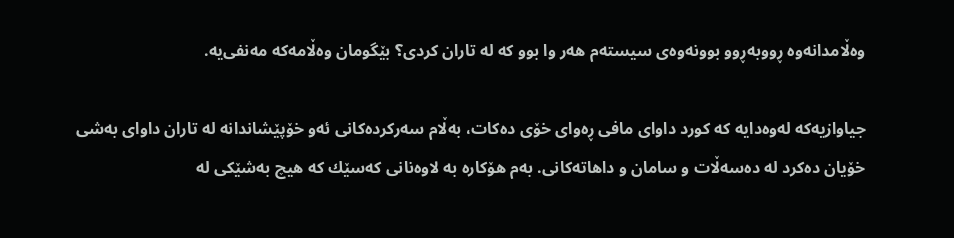وه‌ڵامدانه‌وه‌ ڕووبه‌ڕوو بوونه‌وه‌ی سیسته‌م هه‌ر وا بوو كه له تاران كردی؟ بێگومان وه‌ڵامه‌كه مه‌نفی‌یه.

جیاوازیه‌كه له‌وه‌دایه كه كورد داوای مافی ڕه‌وای خۆی ده‌كات، به‌ڵام سه‌ركرده‌كانی ئه‌و خۆپێشاندانه له تاران داوای به‌شی خۆیان ده‌كرد له ده‌سه‌ڵات و سامان و داهاته‌كانی. به‌م هۆكاره به‌ لاوه‌نانی كه‌سێك كه هیچ به‌شێكی له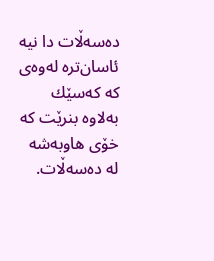ده‌سه‌ڵات دا نیه ئاسان‌تره له‌وه‌ی كه كه‌سێك به‌لاوه بنرێت كه خۆی هاوبه‌شه له ده‌سه‌ڵات.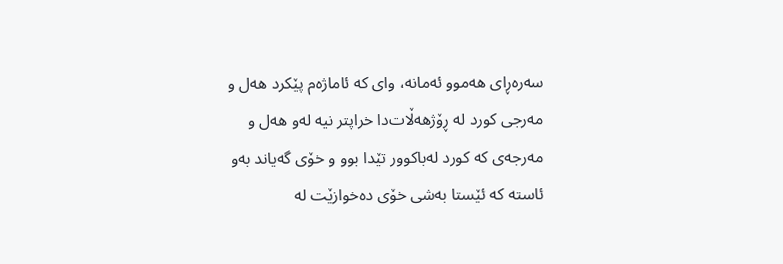سه‌ره‌ڕای هه‌موو ئه‌مانه، وای كه ئاماژه‌م پێكرد هه‌ل و مه‌رجی كورد له ڕۆژهه‌ڵات‌دا خراپتر نیه‌ له‌و هه‌ل و مه‌رجه‌ی كه كورد له‌باكوور تێدا بوو و خۆی گه‌یاند به‌و ئاسته كه ئێستا به‌شی خۆی ده‌خوازێت له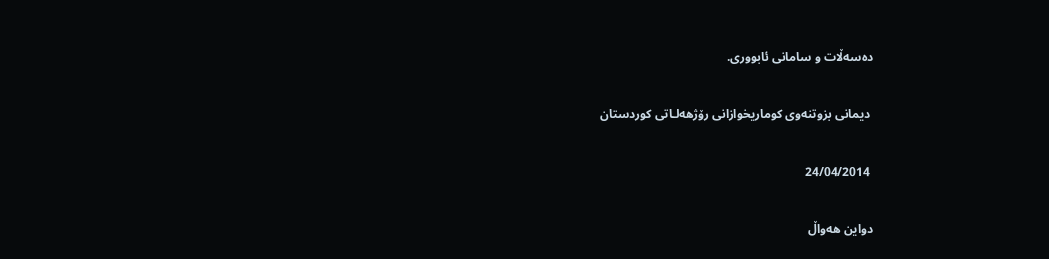ده‌سه‌ڵات و سامانی ئابووری.

 دیمانی بزوتنەوی کوماریخوازانی رۆژهەلـاتی کوردستان

 24/04/2014

دواین هه‌واڵ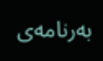به‌رنامه‌ی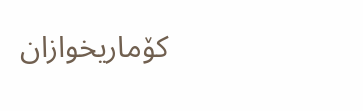کۆماریخوازان